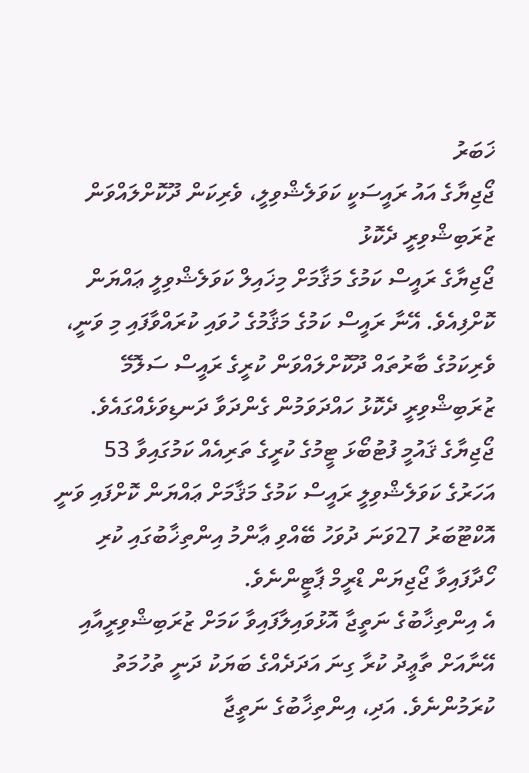ޚަބަރު
ޖޯޖިޔާގެ އައު ރައީސަކީ ކަވަލެޝްވިލީ، ވެރިކަން ދޫކޮށްލައްވަން ޒުރަބިޝްވިރީ ދެކޮޅު
ޖޯޖިޔާގެ ރައީސް ކަމުގެ މަޤާމަށް މިޚައިލް ކަވަލެޝްވިލީ ޢައްޔަން ކޮށްފިއެވެ. އޭނާ ރައީސް ކަމުގެ މަޤާމުގެ ހުވައި ކުރައްވާފައި މި ވަނީ، ވެރިކަމުގެ ބާރުތައް ދޫކޮށްލައްވަން ކުރީގެ ރައީސް ސަލޮމޭ ޒުރަބިޝްވިރީ ދެކޮޅު ހައްދަވަމުން ގެންދަވާ ދަނޑިވަޅެއްގައެވެ. ޖޯޖިޔާގެ ޤައުމީ ފުޓުބޯޅަ ޓީމުގެ ކުރީގެ ތަރިއެއް ކަމުގައިވާ 53 އަހަރުގެ ކަވަލެޝްވިލީ ރައީސް ކަމުގެ މަޤާމަށް ޢައްޔަން ކޮށްފައި ވަނީ އޮކްޓޫބަރު 27ވަނަ ދުވަހު ބޭއްވި ޢާންމު އިންތިޚާބުގައި ކުރި ހޯދާފައިވާ ޖޯޖިޔަން ޑްރީމް ޕާޓީންނެވެ.
އެ އިންތިޚާބުގެ ނަތީޖާ އޮޅުވައިލާފައިވާ ކަމަށް ޒުރަބިޝްވިރީއާއި އޭނާއަށް ތާޢީދު ކުރާ ގިނަ އަދަދެއްގެ ބަޔަކު ދަނީ ތުހުމަތު ކުރަމުންނެވެ. އަދި، އިންތިޚާބުގެ ނަތީޖާ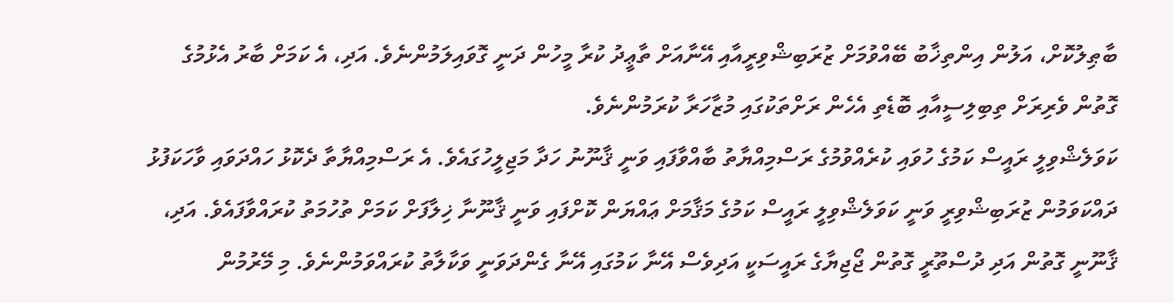ބާޠިލުކޮށް، އަލުން އިންތިޚާބު ބޭއްވުމަށް ޒުރަބިޝްވިރީއާއި އޭނާއަށް ތާޢީދު ކުރާ މީހުން ދަނީ ގޮވައިލަމުންނެވެ. އަދި، އެ ކަމަށް ބާރު އެޅުމުގެ ގޮތުން ވެރިރަށް ތިބިލިސީއާއި ބޮޑެތި އެހެން ރަށްތަކުގައި މުޒާހަރާ ކުރަމުންނެވެ.
ކަވަލެޝްވިލީ ރައީސް ކަމުގެ ހުވައި ކުރެއްވުމުގެ ރަސްމިއްޔާތު ބާއްވާފައި ވަނީ ޤާނޫނު ހަދާ މަޖިލީހުގައެވެ. އެ ރަސްމިއްޔާތާ ދެކޮޅު ހައްދަވައި ވާހަކަފުޅު ދައްކަވަމުން ޒުރަބިޝްވިރީ ވަނީ ކަވަލެޝްވިލީ ރައީސް ކަމުގެ މަޤާމަށް ޢައްޔަން ކޮށްފައި ވަނީ ޤާނޫނާ ޚިލާފަށް ކަމަށް ތުހުމަތު ކުރައްވާފައެވެ. އަދި، ޤާނޫނީ ގޮތުން އަދި ދުސްތޫރީ ގޮތުން ޖޯޖިޔާގެ ރައީސަކީ އަދިވެސް އޭނާ ކަމުގައި އޭނާ ގެންދަވަނީ ވަކާލާތު ކުރައްވަމުންނެވެ. މި މޭރުމުން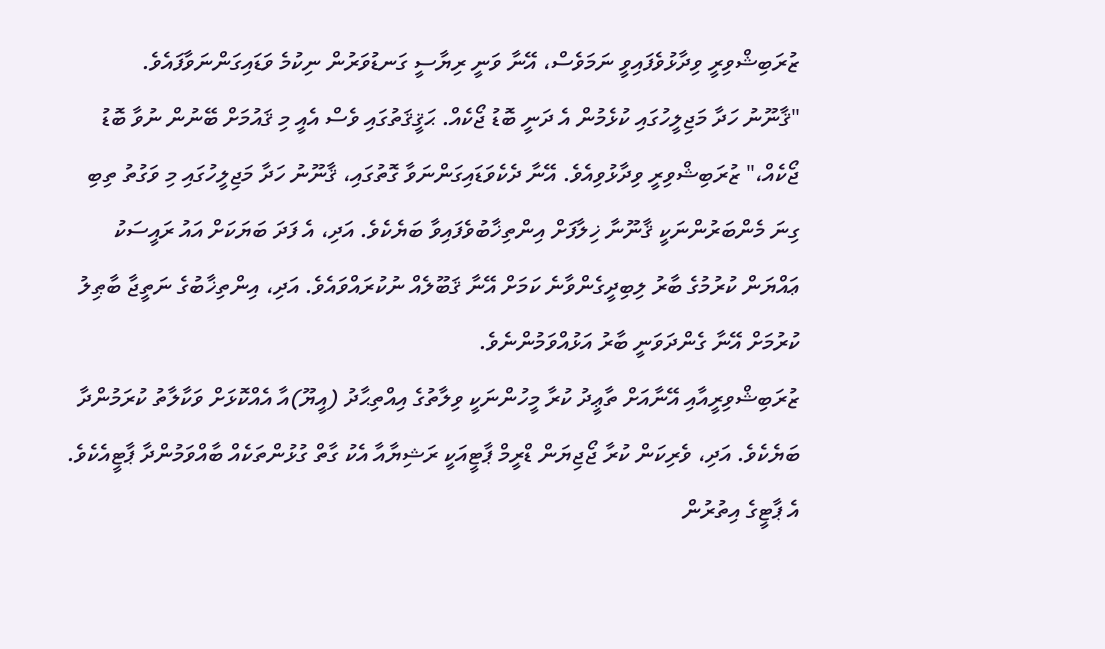ޒުރަބިޝްވިރީ ވިދާޅުވެފައިވީ ނަމަވެސް، އޭނާ ވަނީ ރިޔާސީ ގަނޑުވަރުން ނިކުމެ ވަޑައިގަންނަވާފައެވެ.
"ޤާނޫނު ހަދާ މަޖިލީހުގައި ކުޅެމުން އެ ދަނީ ބޮޑު ޖޯކެއް. ޙަޤީޤަތުގައި ވެސް އެއީ މި ޤައުމަށް ބޭނުން ނުވާ ބޮޑު ޖޯކެއް،" ޒުރަބިޝްވިރީ ވިދާޅުވިއެވެ. އޭނާ ދެކެވަޑައިގަންނަވާ ގޮތުގައި، ޤާނޫނު ހަދާ މަޖިލީހުގައި މި ވަގުތު ތިބި ގިނަ މެންބަރުންނަކީ ޤާނޫނާ ޚިލާފަށް އިންތިޚާބުވެފައިވާ ބަޔެކެވެ. އަދި، އެ ފަދަ ބަޔަކަށް އައު ރައީސަކު ޢައްޔަން ކުރުމުގެ ބާރު ލިބިދީގެންވާނެ ކަމަށް އޭނާ ޤަބޫލެއް ނުކުރައްވައެވެ. އަދި، އިންތިޚާބުގެ ނަތީޖާ ބާޠިލު ކުރުމަށް އޭނާ ގެންދަވަނީ ބާރު އަޅުއްވަމުންނެވެ.
ޒުރަބިޝްވިރީއާއި އޭނާއަށް ތާޢީދު ކުރާ މީހުންނަކީ ވިލާތުގެ އިއްތިޙާދު (އީޔޫ)އާ އެއްކޮޅަށް ވަކާލާތު ކުރަމުންދާ ބަޔެކެވެ. އަދި، ވެރިކަން ކުރާ ޖޯޖިޔަން ޑްރީމް ޕާޓީއަކީ ރަޝިޔާއާ އެކު ގާތް ގުޅުންތަކެއް ބާއްވަމުންދާ ޕާޓީއެކެވެ. އެ ޕާޓީގެ އިތުރުން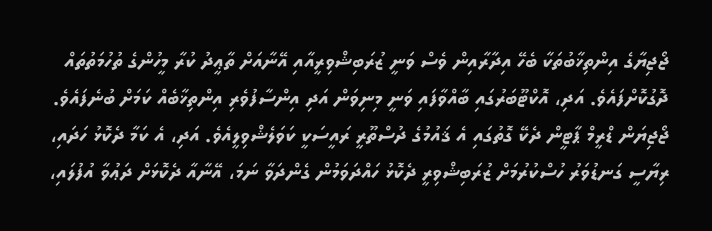ޖޯޖިޔާގެ އިންތިޚާބުތަކާ ބެހޭ އިދާރާއިން ވެސް ވަނީ ޒުރަބިޝްވިރީއާއި އޭނާއަށް ތާޢީދު ކުރާ މީހުންގެ ތުހުމަތުތައް ދޮގުކޮށްފައެވެ. އަދި، އޮކްޓޫބަރުގައި ބާއްވާފައި ވަނީ މިނިވަން އަދި އިންސާފުވެރި އިންތިޚާބެއް ކަމަށް ބުނެފައެވެ.
ޖޯޖިޔަން ޑްރީމް ޕާޓީން ދެކޭ ގޮތުގައި އެ ޤައުމުގެ ދުސްތޫރީ ރައީސަކީ ކަވަލެޝްވިލީއެވެ. އަދި، އެ ކަމާ ދެކޮޅު ހަދައި، ރިޔާސީ ގަނޑުވަރު ހުސްކުރުމަށް ޒުރަބިޝްވިރީ ދެކޮޅު ހައްދަވަމުން ގެންދަވާ ނަމަ، އޭނާއާ ދެކޮޅަށް ދަޢުވާ އުފުލައި،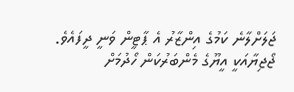ޖަލަށްލާނެ ކަމުގެ އިންޒާރު އެ ޕާޓީން ވަނީ ދީފައެވެ.
ޖޯޖިޔާއަކީ އީޔޫގެ މެންބަރުކަން ހޯދުމަށް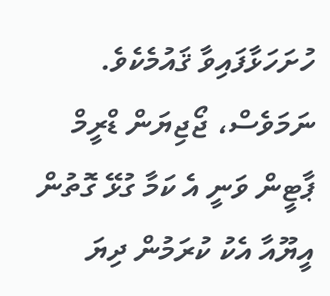ހުށަހަޅާފައިވާ ޤައުމެކެވެ. ނަމަވެސް، ޖޯޖިޔަން ޑްރީމް ޕާޓީން ވަނީ އެ ކަމާ ގުޅޭ ގޮތުން އީޔޫއާ އެކު ކުރަމުން ދިޔަ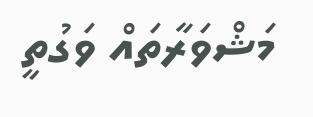މަޝްވަރާތައް ވަގުތީ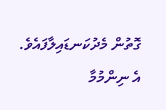ގޮތުން މެދުކަނޑައިލާފައެވެ. އެ ނިންމުމާ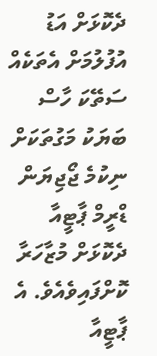ދެކޮޅަށް އަޑު އުފުލުމަށް އެތަކެއް ސަތޭކަ ހާސް ބަޔަކު މަގުތަކަށް ނިކުމެ ޖޯޖިޔަން ޑްރީމް ޕާޓީއާ ދެކޮޅަށް މުޒާހަރާ ކޮށްފައިވެއެވެ. އެ ޕާޓީއާ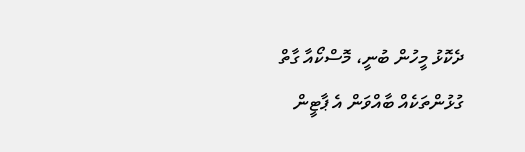ދެކޮޅު މީހުން ބުނީ، މޮސްކޯއާ ގާތް ގުޅުންތަކެއް ބާއްވަން އެ ޕާޓީން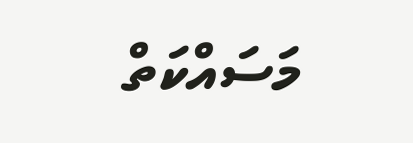މަސައްކަތް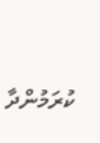ކުރަމުންދާ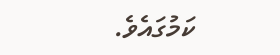ކަމުގައެވެ.